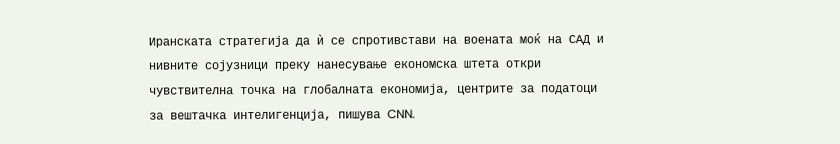Иранската стратегија да ѝ се спротивстави на воената моќ на САД и нивните сојузници преку нанесување економска штета откри чувствителна точка на глобалната економија, центрите за податоци за вештачка интелигенција, пишува CNN.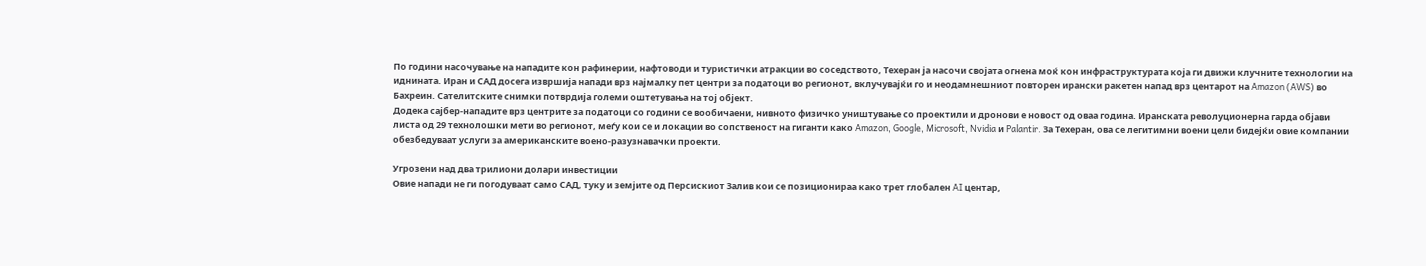По години насочување на нападите кон рафинерии, нафтоводи и туристички атракции во соседството, Техеран ја насочи својата огнена моќ кон инфраструктурата која ги движи клучните технологии на иднината. Иран и САД досега извршија напади врз најмалку пет центри за податоци во регионот, вклучувајќи го и неодамнешниот повторен ирански ракетен напад врз центарот на Amazon (AWS) во Бахреин. Сателитските снимки потврдија големи оштетувања на тој објект.
Додека сајбер-нападите врз центрите за податоци со години се вообичаени, нивното физичко уништување со проектили и дронови е новост од оваа година. Иранската револуционерна гарда објави листа од 29 технолошки мети во регионот, меѓу кои се и локации во сопственост на гиганти како Amazon, Google, Microsoft, Nvidia и Palantir. За Техеран, ова се легитимни воени цели бидејќи овие компании обезбедуваат услуги за американските воено-разузнавачки проекти.

Угрозени над два трилиони долари инвестиции
Овие напади не ги погодуваат само САД, туку и земјите од Персискиот Залив кои се позиционираа како трет глобален AI центар,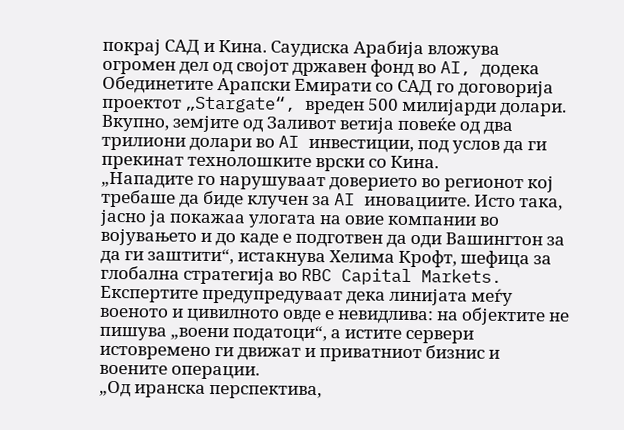покрај САД и Кина. Саудиска Арабија вложува огромен дел од својот државен фонд во AI, додека Обединетите Арапски Емирати со САД го договорија проектот „Stargate“, вреден 500 милијарди долари. Вкупно, земјите од Заливот ветија повеќе од два трилиони долари во AI инвестиции, под услов да ги прекинат технолошките врски со Кина.
„Нападите го нарушуваат доверието во регионот кој требаше да биде клучен за AI иновациите. Исто така, јасно ја покажаа улогата на овие компании во војувањето и до каде е подготвен да оди Вашингтон за да ги заштити“, истакнува Хелима Крофт, шефица за глобална стратегија во RBC Capital Markets.
Експертите предупредуваат дека линијата меѓу военото и цивилното овде е невидлива: на објектите не пишува „воени податоци“, а истите сервери истовремено ги движат и приватниот бизнис и воените операции.
„Од иранска перспектива,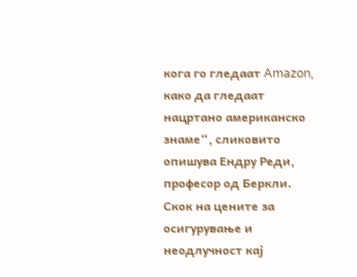кога го гледаат Amazon, како да гледаат нацртано американско знаме“, сликовито опишува Ендру Реди, професор од Беркли.
Скок на цените за осигурување и неодлучност кај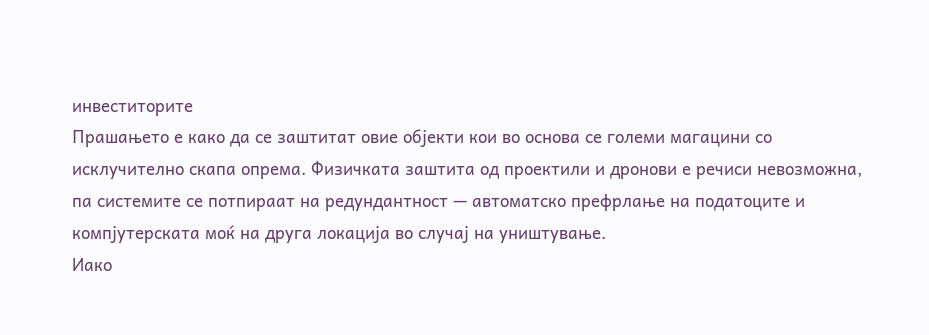инвеститорите
Прашањето е како да се заштитат овие објекти кои во основа се големи магацини со исклучително скапа опрема. Физичката заштита од проектили и дронови е речиси невозможна, па системите се потпираат на редундантност — автоматско префрлање на податоците и компјутерската моќ на друга локација во случај на уништување.
Иако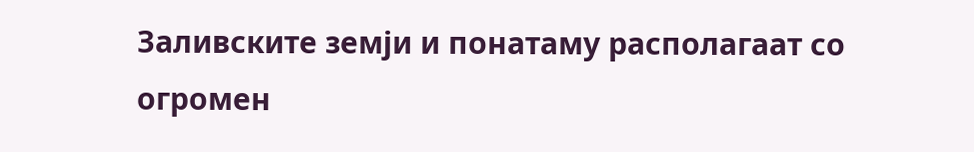Заливските земји и понатаму располагаат со огромен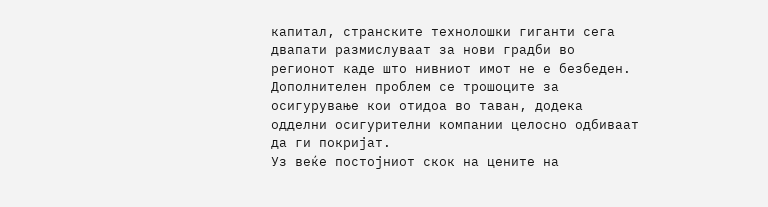капитал, странските технолошки гиганти сега двапати размислуваат за нови градби во регионот каде што нивниот имот не е безбеден. Дополнителен проблем се трошоците за осигурување кои отидоа во таван, додека одделни осигурителни компании целосно одбиваат да ги покријат.
Уз веќе постојниот скок на цените на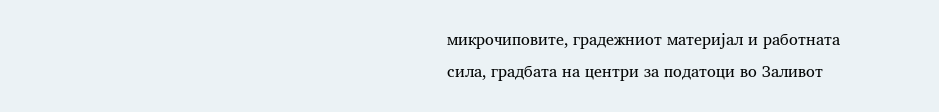микрочиповите, градежниот материјал и работната сила, градбата на центри за податоци во Заливот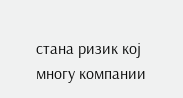стана ризик кој многу компании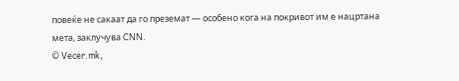повеќе не сакаат да го преземат — особено кога на покривот им е нацртана мета, заклучува CNN.
© Vecer.mk,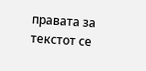правата за текстот се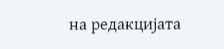на редакцијата